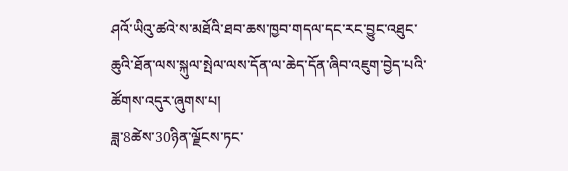ཤའོ་ཡིའུ་ཚའེ་ས་མཐོའི་ཐབ་ཆས་ཁྱབ་གདལ་དང་རང་བྱུང་འཐུང་ཆུའི་ཐོན་ལས་སྐུལ་སྤེལ་ལས་དོན་ལ་ཆེད་དོན་ཞིབ་འཇུག་བྱེད་པའི་ཚོགས་འདུར་ཞུགས་པ།
ཟླ་8ཚེས་30ཉིན་ལྗོངས་ཏང་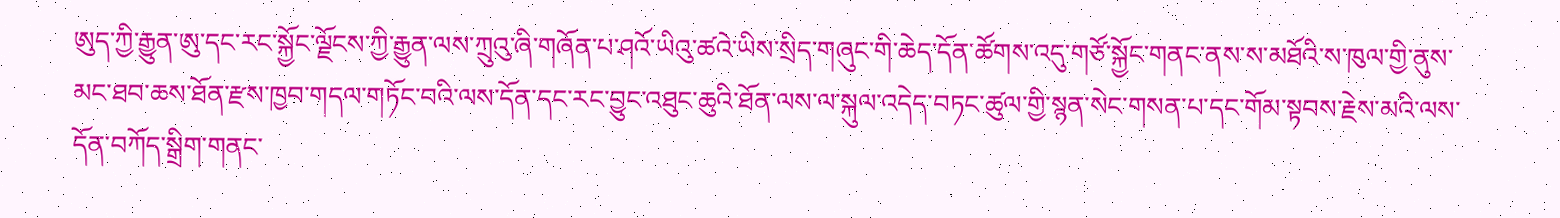ཨུད་ཀྱི་རྒྱུན་ཨུ་དང་རང་སྐྱོང་ལྗོངས་ཀྱི་རྒྱུན་ལས་ཀྲུའུ་ཞི་གཞོན་པ་ཤའོ་ཡིའུ་ཚའེ་ཡིས་སྲིད་གཞུང་གི་ཆེད་དོན་ཚོགས་འདུ་གཙོ་སྐྱོང་གནང་ནས་ས་མཐོའི་ས་ཁུལ་གྱི་ནུས་མང་ཐབ་ཆས་ཐོན་རྫས་ཁྱབ་གདལ་གཏོང་བའི་ལས་དོན་དང་རང་བྱུང་འཐུང་ཆུའི་ཐོན་ལས་ལ་སྐུལ་འདེད་བཏང་ཚུལ་གྱི་སྙན་སེང་གསན་པ་དང་གོམ་སྟབས་རྗེས་མའི་ལས་དོན་བཀོད་སྒྲིག་གནང་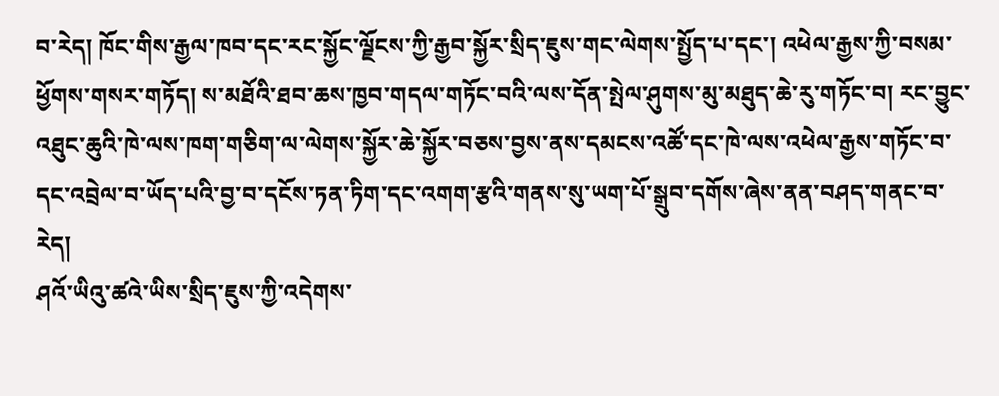བ་རེད། ཁོང་གིས་རྒྱལ་ཁབ་དང་རང་སྐྱོང་ལྗོངས་ཀྱི་རྒྱབ་སྐྱོར་སྲིད་ཇུས་གང་ལེགས་སྤྱོད་པ་དང་། འཕེལ་རྒྱས་ཀྱི་བསམ་ཕྱོགས་གསར་གཏོད། ས་མཐོའི་ཐབ་ཆས་ཁྱབ་གདལ་གཏོང་བའི་ལས་དོན་སྤེལ་ཤུགས་མུ་མཐུད་ཆེ་རུ་གཏོང་བ། རང་བྱུང་འཐུང་ཆུའི་ཁེ་ལས་ཁག་གཅིག་ལ་ལེགས་སྐྱོར་ཆེ་སྐྱོར་བཅས་བྱས་ནས་དམངས་འཚོ་དང་ཁེ་ལས་འཕེལ་རྒྱས་གཏོང་བ་དང་འབྲེལ་བ་ཡོད་པའི་བྱ་བ་དངོས་ཏན་ཏིག་དང་འགག་རྩའི་གནས་སུ་ཡག་པོ་སྒྲུབ་དགོས་ཞེས་ནན་བཤད་གནང་བ་རེད།
ཤའོ་ཡིའུ་ཚའེ་ཡིས་སྲིད་ཇུས་ཀྱི་འདེགས་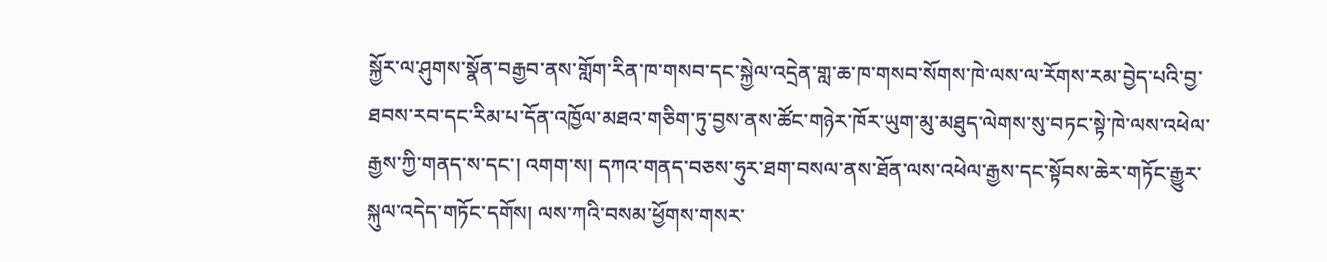སྐྱོར་ལ་ཤུགས་སྣོན་བརྒྱབ་ནས་གློག་རིན་ཁ་གསབ་དང་སྐྱེལ་འདྲེན་གླ་ཆ་ཁ་གསབ་སོགས་ཁེ་ལས་ལ་རོགས་རམ་བྱེད་པའི་བྱ་ཐབས་རབ་དང་རིམ་པ་དོན་འཁྱོལ་མཐའ་གཅིག་ཏུ་བྱས་ནས་ཚོང་གཉེར་ཁོར་ཡུག་མུ་མཐུད་ལེགས་སུ་བཏང་སྟེ་ཁེ་ལས་འཕེལ་རྒྱས་ཀྱི་གནད་ས་དང་། འགག་ས། དཀའ་གནད་བཅས་ཧུར་ཐག་བསལ་ནས་ཐོན་ལས་འཕེལ་རྒྱས་དང་སྟོབས་ཆེར་གཏོང་རྒྱུར་སྐུལ་འདེད་གཏོང་དགོས། ལས་ཀའི་བསམ་ཕྱོགས་གསར་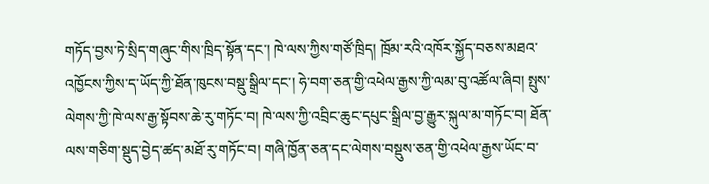གཏོད་བྱས་ཏེ་སྲིད་གཞུང་གིས་ཁྲིད་སྟོན་དང་། ཁེ་ལས་ཀྱིས་གཙོ་ཁྲིད། ཁྲོམ་རའི་འཁོར་སྐྱོད་བཅས་མཐའ་འཁྱོངས་ཀྱིས་ད་ཡོད་ཀྱི་ཐོན་ཁུངས་བསྡུ་སྒྲིལ་དང་། ཧེ་བག་ཅན་གྱི་འཕེལ་རྒྱས་ཀྱི་ལམ་བུ་འཚོལ་ཞིབ། སྤུས་ལེགས་ཀྱི་ཁེ་ལས་རྒྱ་སྟོབས་ཆེ་རུ་གཏོང་བ། ཁེ་ལས་ཀྱི་འབྲིང་ཆུང་དཔུང་སྒྲིལ་བྱ་རྒྱུར་སྐུལ་མ་གཏོང་བ། ཐོན་ལས་གཅིག་སྡུད་བྱེད་ཚད་མཐོ་རུ་གཏོང་བ། གཞི་ཁྱོན་ཅན་དང་ལེགས་བསྡུས་ཅན་གྱི་འཕེལ་རྒྱས་ཡོང་བ་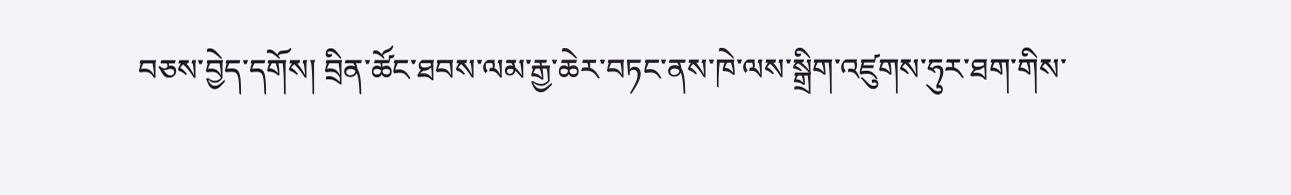བཅས་བྱེད་དགོས། བྲིན་ཚོང་ཐབས་ལམ་རྒྱ་ཆེར་བཏང་ནས་ཁེ་ལས་སྒྲིག་འཛུགས་ཧུར་ཐག་གིས་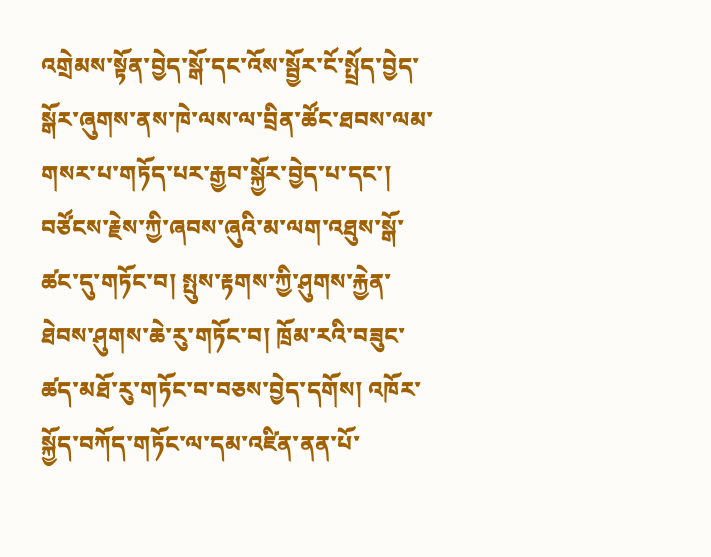འགྲེམས་སྟོན་བྱེད་སྒོ་དང་འོས་སྦྱོར་ངོ་སྤྲོད་བྱེད་སྒོར་ཞུགས་ནས་ཁེ་ལས་ལ་བྲིན་ཚོང་ཐབས་ལམ་གསར་པ་གཏོད་པར་རྒྱབ་སྐྱོར་བྱེད་པ་དང་། བཙོངས་རྗེས་ཀྱི་ཞབས་ཞུའི་མ་ལག་འཐུས་སྒོ་ཚང་དུ་གཏོང་བ། སྤུས་རྟགས་ཀྱི་ཤུགས་རྐྱེན་ཐེབས་ཤུགས་ཆེ་རུ་གཏོང་བ། ཁྲོམ་རའི་བཟུང་ཚད་མཐོ་རུ་གཏོང་བ་བཅས་བྱེད་དགོས། འཁོར་སྐྱོད་བཀོད་གཏོང་ལ་དམ་འཛིན་ནན་པོ་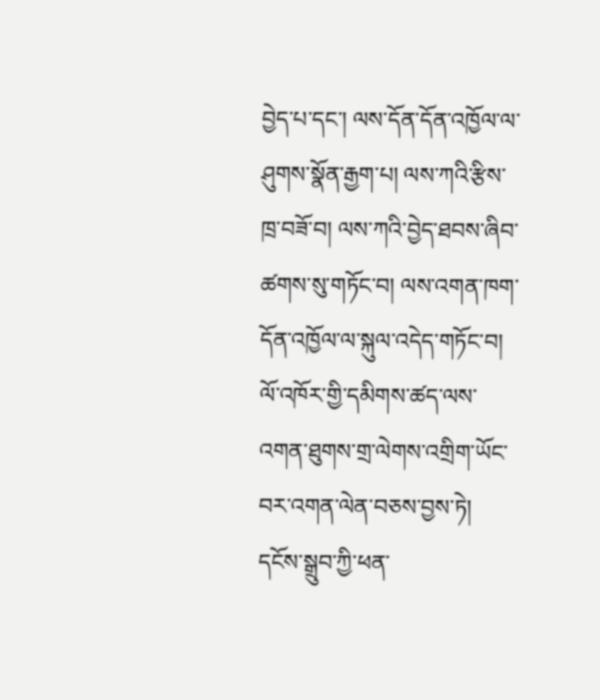བྱེད་པ་དང་། ལས་དོན་དོན་འཁྱོལ་ལ་ཤུགས་སྣོན་རྒྱག་པ། ལས་ཀའི་རྩིས་ཁྲ་བཟོ་བ། ལས་ཀའི་བྱེད་ཐབས་ཞིབ་ཚགས་སུ་གཏོང་བ། ལས་འགན་ཁག་དོན་འཁྱོལ་ལ་སྐུལ་འདེད་གཏོང་བ། ལོ་འཁོར་གྱི་དམིགས་ཚད་ལས་འགན་ཐུགས་གྲ་ལེགས་འགྲིག་ཡོང་བར་འགན་ལེན་བཅས་བྱས་ཏེ། དངོས་སྒྲུབ་ཀྱི་ཕན་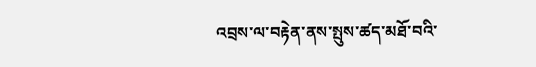འབྲས་ལ་བརྟེན་ནས་སྤུས་ཚད་མཐོ་བའི་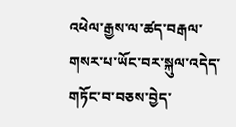འཕེལ་རྒྱས་ལ་ཚད་བརྒལ་གསར་པ་ཡོང་བར་སྐུལ་འདེད་གཏོང་བ་བཅས་བྱེད་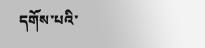དགོས་པའི་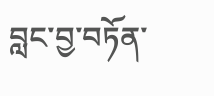བླང་བྱ་བཏོན་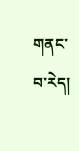གནང་བ་རེད།